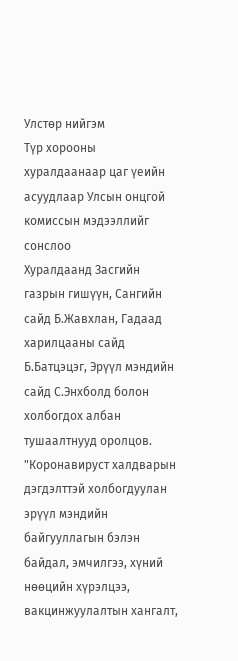Улстөр нийгэм
Түр хорооны хуралдаанаар цаг үеийн асуудлаар Улсын онцгой комиссын мэдээллийг сонслоо
Хуралдаанд Засгийн газрын гишүүн, Сангийн сайд Б.Жавхлан, Гадаад харилцааны сайд Б.Батцэцэг, Эрүүл мэндийн сайд С.Энхболд болон холбогдох албан тушаалтнууд оролцов. "Коронавируст халдварын дэгдэлттэй холбогдуулан эрүүл мэндийн байгууллагын бэлэн байдал, эмчилгээ, хүний нөөцийн хүрэлцээ, вакцинжуулалтын хангалт,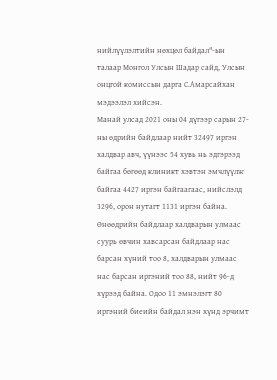нийлүүлэлтийн нөхцөл байдал"-ын талаар Монгол Улсын Шадар сайд, Улсын онцгой комиссын дарга С.Амарсайхан мэдээлэл хийсэн.
Манай улсад 2021 оны 04 дүгээр сарын 27-ны өдрийн байдлаар нийт 32497 иргэн халдвар авч, үүнээс 54 хувь нь эдгэрээд байгаа бөгөөд клиникт хэвтэн эмчлүүлж байгаа 4427 иргэн байгаагаас, нийслэлд 3296, орон нутагт 1131 иргэн байна. Өнөөдрийн байдлаар халдварын улмаас суурь өвчин хавсарсан байдлаар нас барсан хүний тоо 8, халдварын улмаас нас барсан иргэний тоо 88, нийт 96-д хүрээд байна. Одоо 11 эмнэлэгт 80 иргэний биеийн байдал нэн хүнд эрчимт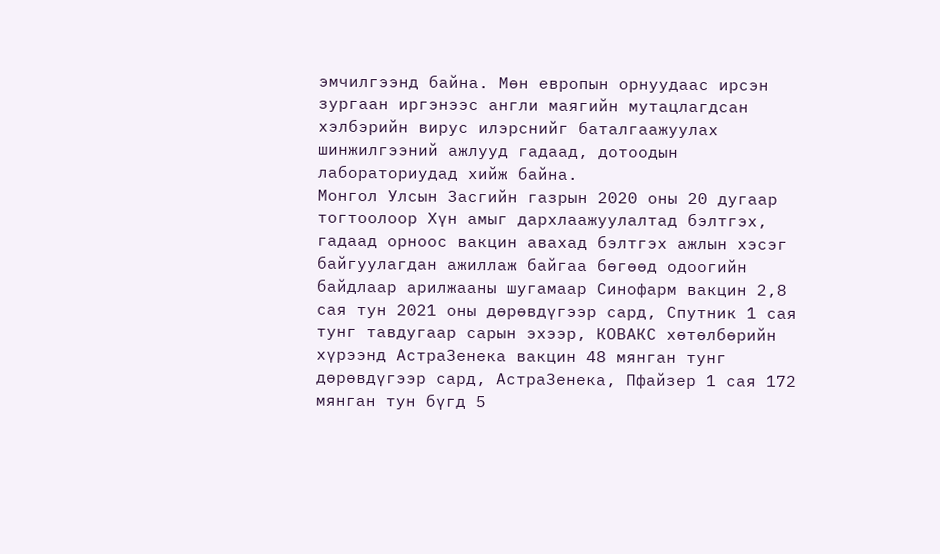эмчилгээнд байна. Мөн европын орнуудаас ирсэн зургаан иргэнээс англи маягийн мутацлагдсан хэлбэрийн вирус илэрснийг баталгаажуулах шинжилгээний ажлууд гадаад, дотоодын лабораториудад хийж байна.
Монгол Улсын Засгийн газрын 2020 оны 20 дугаар тогтоолоор Хүн амыг дархлаажуулалтад бэлтгэх, гадаад орноос вакцин авахад бэлтгэх ажлын хэсэг байгуулагдан ажиллаж байгаа бөгөөд одоогийн байдлаар арилжааны шугамаар Синофарм вакцин 2,8 сая тун 2021 оны дөрөвдүгээр сард, Спутник 1 сая тунг тавдугаар сарын эхээр, КОВАКС хөтөлбөрийн хүрээнд АстраЗенека вакцин 48 мянган тунг дөрөвдүгээр сард, АстраЗенека, Пфайзер 1 сая 172 мянган тун бүгд 5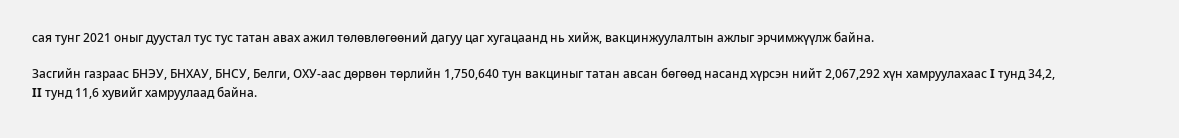сая тунг 2021 оныг дуустал тус тус татан авах ажил төлөвлөгөөний дагуу цаг хугацаанд нь хийж, вакцинжуулалтын ажлыг эрчимжүүлж байна.

Засгийн газраас БНЭУ, БНХАУ, БНСУ, Белги, ОХУ-аас дөрвөн төрлийн 1,750,640 тун вакциныг татан авсан бөгөөд насанд хүрсэн нийт 2,067,292 хүн хамруулахаас I тунд 34,2, II тунд 11,6 хувийг хамруулаад байна.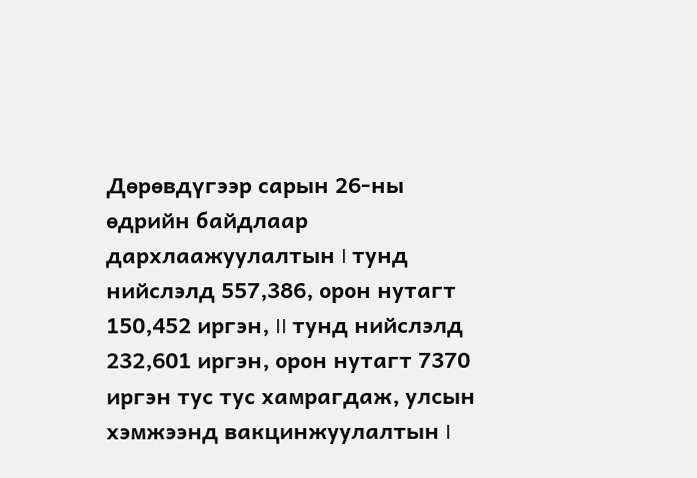Дөрөвдүгээр сарын 26-ны өдрийн байдлаар дархлаажуулалтын I тунд нийслэлд 557,386, орон нутагт 150,452 иргэн, II тунд нийслэлд 232,601 иргэн, орон нутагт 7370 иргэн тус тус хамрагдаж, улсын хэмжээнд вакцинжуулалтын I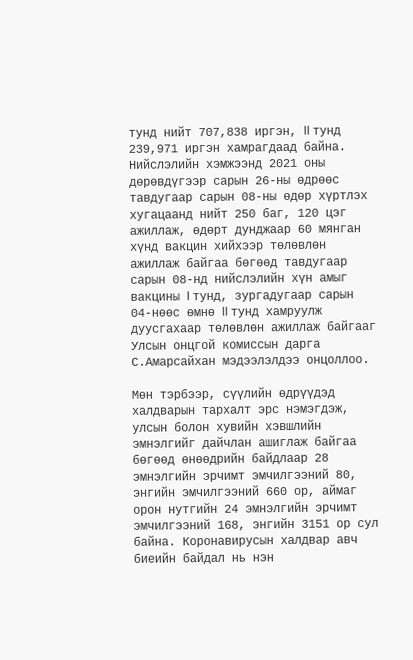тунд нийт 707,838 иргэн, II тунд 239,971 иргэн хамрагдаад байна. Нийслэлийн хэмжээнд 2021 оны дөрөвдүгээр сарын 26-ны өдрөөс тавдугаар сарын 08-ны өдөр хүртлэх хугацаанд нийт 250 баг, 120 цэг ажиллаж, өдөрт дунджаар 60 мянган хүнд вакцин хийхээр төлөвлөн ажиллаж байгаа бөгөөд тавдугаар сарын 08-нд нийслэлийн хүн амыг вакцины I тунд, зургадугаар сарын 04-нөөс өмнө II тунд хамруулж дуусгахаар төлөвлөн ажиллаж байгааг Улсын онцгой комиссын дарга С.Амарсайхан мэдээлэлдээ онцоллоо.

Мөн тэрбээр, сүүлийн өдрүүдэд халдварын тархалт эрс нэмэгдэж, улсын болон хувийн хэвшлийн эмнэлгийг дайчлан ашиглаж байгаа бөгөөд өнөөдрийн байдлаар 28 эмнэлгийн эрчимт эмчилгээний 80, энгийн эмчилгээний 660 ор, аймаг орон нутгийн 24 эмнэлгийн эрчимт эмчилгээний 168, энгийн 3151 ор сул байна. Коронавирусын халдвар авч биеийн байдал нь нэн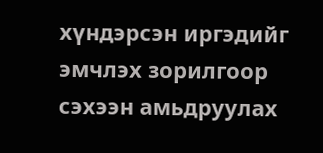хүндэрсэн иргэдийг эмчлэх зорилгоор сэхээн амьдруулах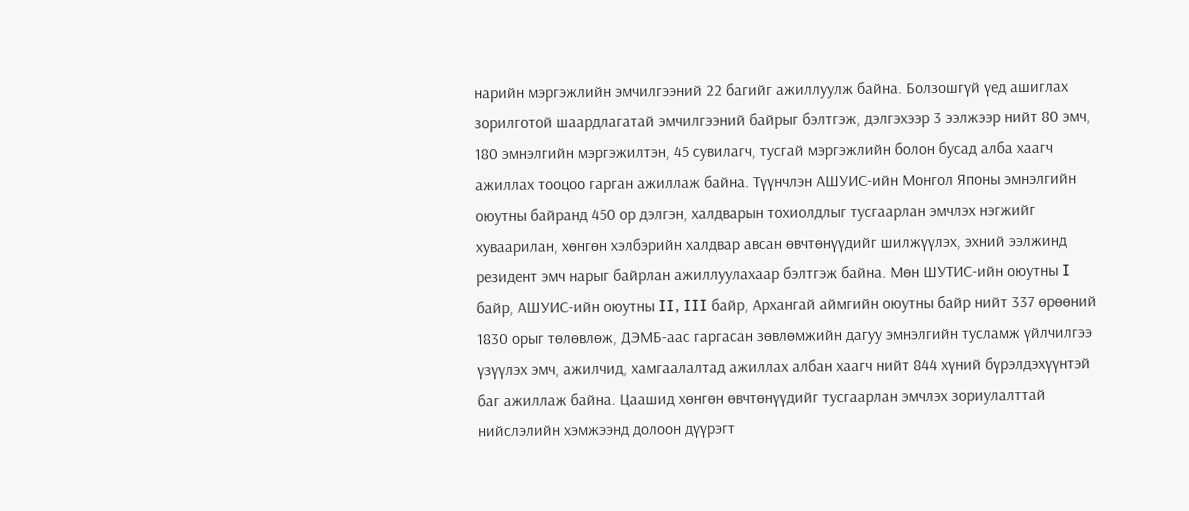нарийн мэргэжлийн эмчилгээний 22 багийг ажиллуулж байна. Болзошгүй үед ашиглах зорилготой шаардлагатай эмчилгээний байрыг бэлтгэж, дэлгэхээр 3 ээлжээр нийт 80 эмч, 180 эмнэлгийн мэргэжилтэн, 45 сувилагч, тусгай мэргэжлийн болон бусад алба хаагч ажиллах тооцоо гарган ажиллаж байна. Түүнчлэн АШУИС-ийн Монгол Японы эмнэлгийн оюутны байранд 450 ор дэлгэн, халдварын тохиолдлыг тусгаарлан эмчлэх нэгжийг хуваарилан, хөнгөн хэлбэрийн халдвар авсан өвчтөнүүдийг шилжүүлэх, эхний ээлжинд резидент эмч нарыг байрлан ажиллуулахаар бэлтгэж байна. Мөн ШУТИС-ийн оюутны I байр, АШУИС-ийн оюутны II, III байр, Архангай аймгийн оюутны байр нийт 337 өрөөний 1830 орыг төлөвлөж, ДЭМБ-аас гаргасан зөвлөмжийн дагуу эмнэлгийн тусламж үйлчилгээ үзүүлэх эмч, ажилчид, хамгаалалтад ажиллах албан хаагч нийт 844 хүний бүрэлдэхүүнтэй баг ажиллаж байна. Цаашид хөнгөн өвчтөнүүдийг тусгаарлан эмчлэх зориулалттай нийслэлийн хэмжээнд долоон дүүрэгт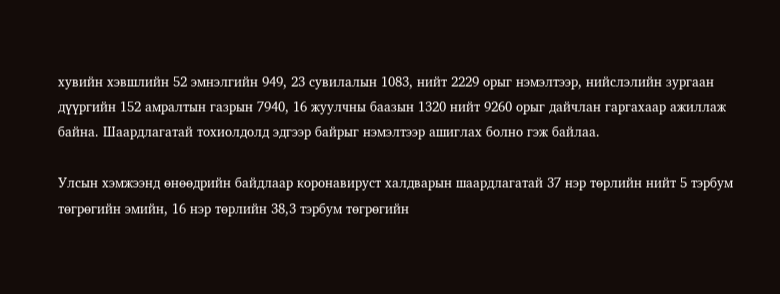хувийн хэвшлийн 52 эмнэлгийн 949, 23 сувилалын 1083, нийт 2229 орыг нэмэлтээр, нийслэлийн зургаан дүүргийн 152 амралтын газрын 7940, 16 жуулчны баазын 1320 нийт 9260 орыг дайчлан гаргахаар ажиллаж байна. Шаардлагатай тохиолдолд эдгээр байрыг нэмэлтээр ашиглах болно гэж байлаа.

Улсын хэмжээнд өнөөдрийн байдлаар коронавируст халдварын шаардлагатай 37 нэр төрлийн нийт 5 тэрбум төгрөгийн эмийн, 16 нэр төрлийн 38,3 тэрбум төгрөгийн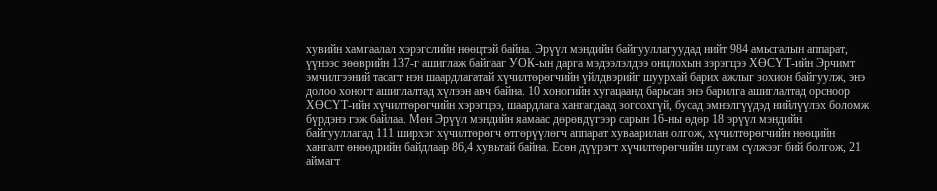хувийн хамгаалал хэрэгслийн нөөцтэй байна. Эрүүл мэндийн байгууллагуудад нийт 984 амьсгалын аппарат, үүнээс зөөврийн 137-г ашиглаж байгааг УОК-ын дарга мэдээлэлдээ онцлохын зэрэгцээ ХӨСҮТ-ийн Эрчимт эмчилгээний тасагт нэн шаардлагатай хүчилтөрөгчийн үйлдвэрийг шуурхай барих ажлыг зохион байгуулж, энэ долоо хоногт ашиглалтад хүлээн авч байна. 10 хоногийн хугацаанд барьсан энэ барилга ашиглалтад орсноор ХӨСҮТ-ийн хүчилтөрөгчийн хэрэгцээ, шаардлага хангагдаад зогсохгүй, бусад эмнэлгүүдэд нийлүүлэх боломж бүрдэнэ гэж байлаа. Мөн Эрүүл мэндийн яамаас дөрөвдүгээр сарын 16-ны өдөр 18 эрүүл мэндийн байгууллагад 111 ширхэг хүчилтөрөгч өтгөрүүлөгч аппарат хуваарилан олгож, хүчилтөрөгчийн нөөцийн хангалт өнөөдрийн байдлаар 86,4 хувьтай байна. Есөн дүүрэгт хүчилтөрөгчийн шугам сүлжээг бий болгож, 21 аймагт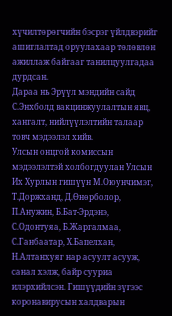хүчилтөрөгчийн бэсрэг үйлдвэрийг ашиглалтад оруулахаар төлөвлөн ажиллаж байгааг танилцуулгадаа дурдсан.
Дараа нь Эрүүл мэндийн сайд С.Энхболд вакцинжуулалтын явц, хангалт, нийлүүлэлтийн талаар товч мэдээлэл хийв.
Улсын онцгой комиссын мэдээлэлтэй холбогдуулан Улсын Их Хурлын гишүүн М.Оюунчимэг, Т.Доржханд, Д.Өнөрболор, П.Анужин, Б.Бат-Эрдэнэ, С.Одонтуяа, Б.Жаргалмаа, С.Ганбаатар, Х.Бапелхан, Н.Алтанхуяг нар асуулт асууж, санал хэлж, байр сууриа илэрхийлсэн. Гишүүдийн зүгээс коронавирусын халдварын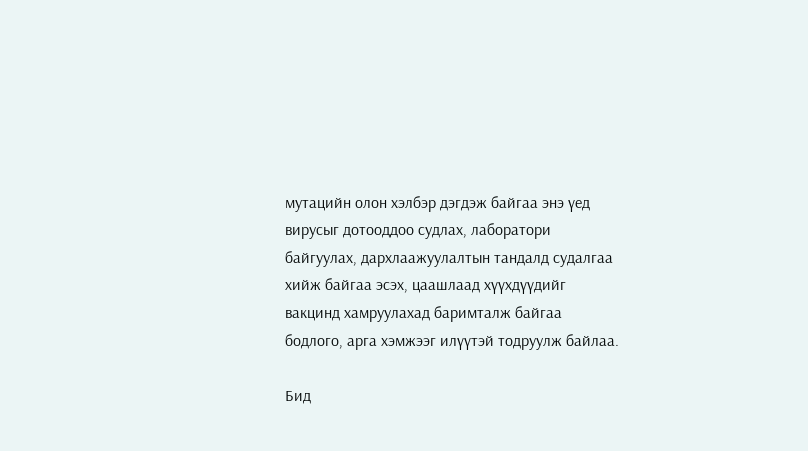мутацийн олон хэлбэр дэгдэж байгаа энэ үед вирусыг дотооддоо судлах, лаборатори байгуулах, дархлаажуулалтын тандалд судалгаа хийж байгаа эсэх, цаашлаад хүүхдүүдийг вакцинд хамруулахад баримталж байгаа бодлого, арга хэмжээг илүүтэй тодруулж байлаа.

Бид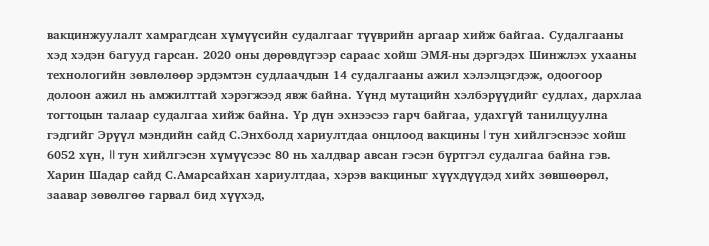вакцинжуулалт хамрагдсан хүмүүсийн судалгааг түүврийн аргаар хийж байгаа. Судалгааны хэд хэдэн багууд гарсан. 2020 оны дөрөвдүгээр сараас хойш ЭМЯ-ны дэргэдэх Шинжлэх ухааны технологийн зөвлөлөөр эрдэмтэн судлаачдын 14 судалгааны ажил хэлэлцэгдэж, одоогоор долоон ажил нь амжилттай хэрэгжээд явж байна. Үүнд мутацийн хэлбэрүүдийг судлах, дархлаа тогтоцын талаар судалгаа хийж байна. Үр дүн эхнээсээ гарч байгаа, удахгүй танилцуулна гэдгийг Эрүүл мэндийн сайд С.Энхболд хариултдаа онцлоод вакцины I тун хийлгэснээс хойш 6052 хүн, II тун хийлгэсэн хүмүүсээс 80 нь халдвар авсан гэсэн бүртгэл судалгаа байна гэв.
Харин Шадар сайд С.Амарсайхан хариултдаа, хэрэв вакциныг хүүхдүүдэд хийх зөвшөөрөл, заавар зөвөлгөө гарвал бид хүүхэд,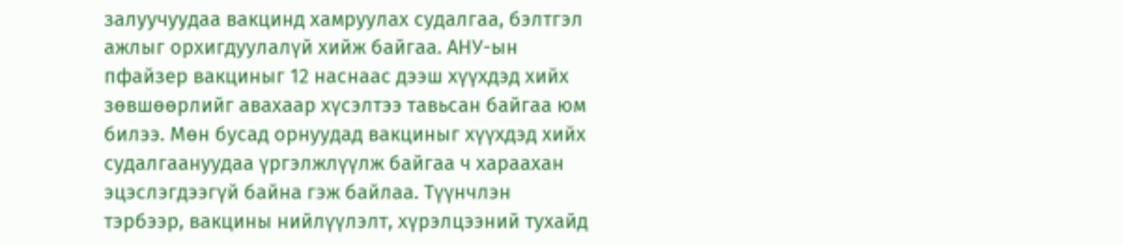залуучуудаа вакцинд хамруулах судалгаа, бэлтгэл ажлыг орхигдуулалүй хийж байгаа. АНУ-ын пфайзер вакциныг 12 наснаас дээш хүүхдэд хийх зөвшөөрлийг авахаар хүсэлтээ тавьсан байгаа юм билээ. Мөн бусад орнуудад вакциныг хүүхдэд хийх судалгаануудаа үргэлжлүүлж байгаа ч хараахан эцэслэгдээгүй байна гэж байлаа. Түүнчлэн тэрбээр, вакцины нийлүүлэлт, хүрэлцээний тухайд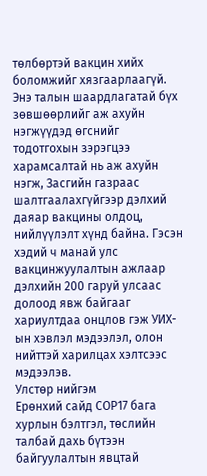төлбөртэй вакцин хийх боломжийг хязгаарлаагүй. Энэ талын шаардлагатай бүх зөвшөөрлийг аж ахуйн нэгжүүдэд өгснийг тодотгохын зэрэгцээ харамсалтай нь аж ахуйн нэгж, Засгийн газраас шалтгаалахгүйгээр дэлхий даяар вакцины олдоц, нийлүүлэлт хүнд байна. Гэсэн хэдий ч манай улс вакцинжуулалтын ажлаар дэлхийн 200 гаруй улсаас долоод явж байгааг хариултдаа онцлов гэж УИХ-ын хэвлэл мэдээлэл, олон нийттэй харилцах хэлтсээс мэдээлэв.
Улстөр нийгэм
Ерөнхий сайд СОР17 бага хурлын бэлтгэл, төслийн талбай дахь бүтээн байгуулалтын явцтай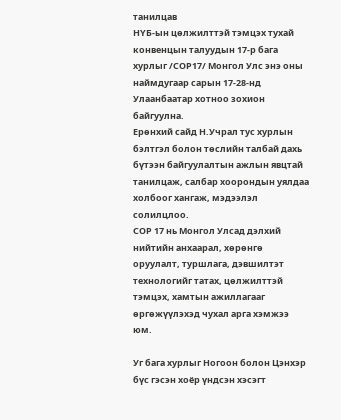танилцав
НҮБ-ын цөлжилттэй тэмцэх тухай конвенцын талуудын 17-р бага хурлыг /СОР17/ Монгол Улс энэ оны наймдугаар сарын 17-28-нд Улаанбаатар хотноо зохион байгуулна.
Ерөнхий сайд Н.Учрал тус хурлын бэлтгэл болон төслийн талбай дахь бүтээн байгуулалтын ажлын явцтай танилцаж, салбар хоорондын уялдаа холбоог хангаж, мэдээлэл солилцлоо.
СОР 17 нь Монгол Улсад дэлхий нийтийн анхаарал, хөрөнгө оруулалт, туршлага, дэвшилтэт технологийг татах, цөлжилттэй тэмцэх, хамтын ажиллагааг өргөжүүлэхэд чухал арга хэмжээ юм.

Уг бага хурлыг Ногоон болон Цэнхэр бүс гэсэн хоёр үндсэн хэсэгт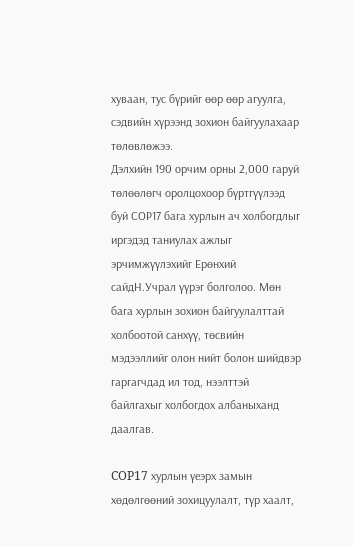хуваан, тус бүрийг өөр өөр агуулга, сэдвийн хүрээнд зохион байгуулахаар төлөвлөжээ.
Дэлхийн 190 орчим орны 2,000 гаруй төлөөлөгч оролцохоор бүртгүүлээд буй СОР17 бага хурлын ач холбогдлыг иргэдэд таниулах ажлыг эрчимжүүлэхийг Ерөнхий сайдН.Учрал үүрэг болголоо. Мөн бага хурлын зохион байгуулалттай холбоотой санхүү, төсвийн мэдээллийг олон нийт болон шийдвэр гаргагчдад ил тод, нээлттэй байлгахыг холбогдох албаныханд даалгав.

COP17 хурлын үеэрх замын хөдөлгөөний зохицуулалт, түр хаалт,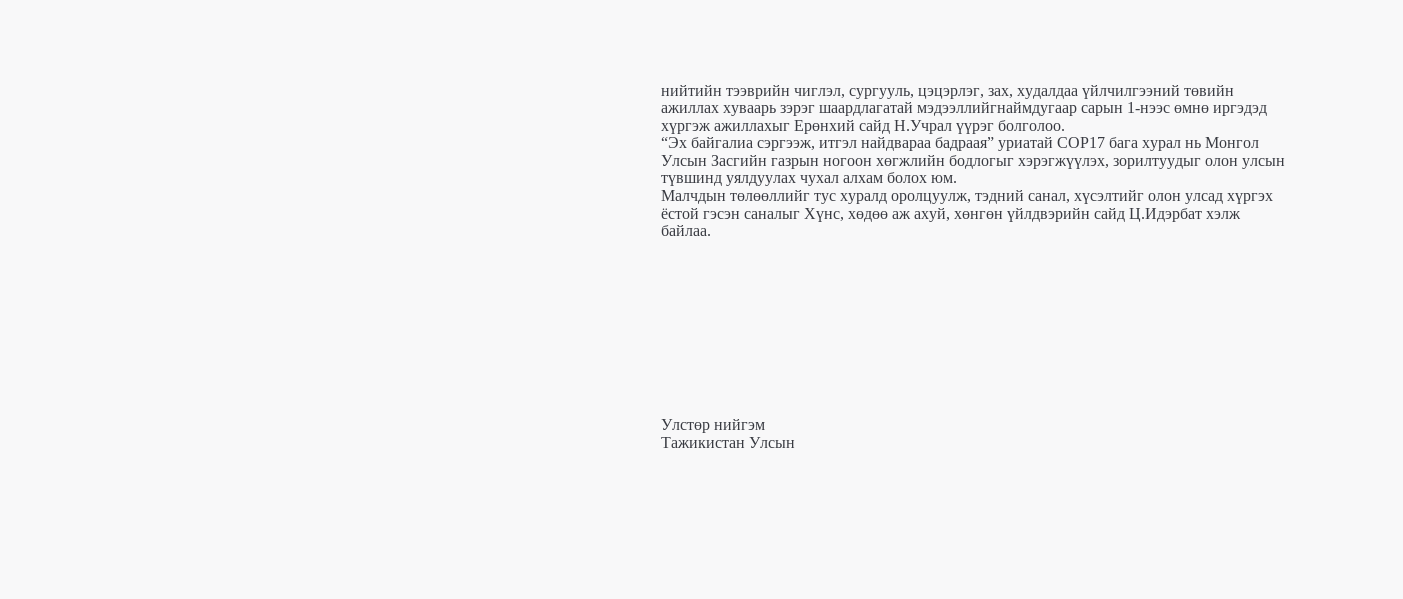нийтийн тээврийн чиглэл, сургууль, цэцэрлэг, зах, худалдаа үйлчилгээний төвийн ажиллах хуваарь зэрэг шаардлагатай мэдээллийгнаймдугаар сарын 1-нээс өмнө иргэдэд хүргэж ажиллахыг Ерөнхий сайд Н.Учрал үүрэг болголоо.
“Эх байгалиа сэргээж, итгэл найдвараа бадраая” уриатай СОР17 бага хурал нь Монгол Улсын Засгийн газрын ногоон хөгжлийн бодлогыг хэрэгжүүлэх, зорилтуудыг олон улсын түвшинд уялдуулах чухал алхам болох юм.
Малчдын төлөөллийг тус хуралд оролцуулж, тэдний санал, хүсэлтийг олон улсад хүргэх ёстой гэсэн саналыг Хүнс, хөдөө аж ахуй, хөнгөн үйлдвэрийн сайд Ц.Идэрбат хэлж байлаа.










Улстөр нийгэм
Тажикистан Улсын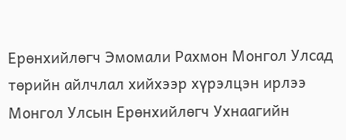Ерөнхийлөгч Эмомали Рахмон Монгол Улсад төрийн айлчлал хийхээр хүрэлцэн ирлээ
Монгол Улсын Ерөнхийлөгч Ухнаагийн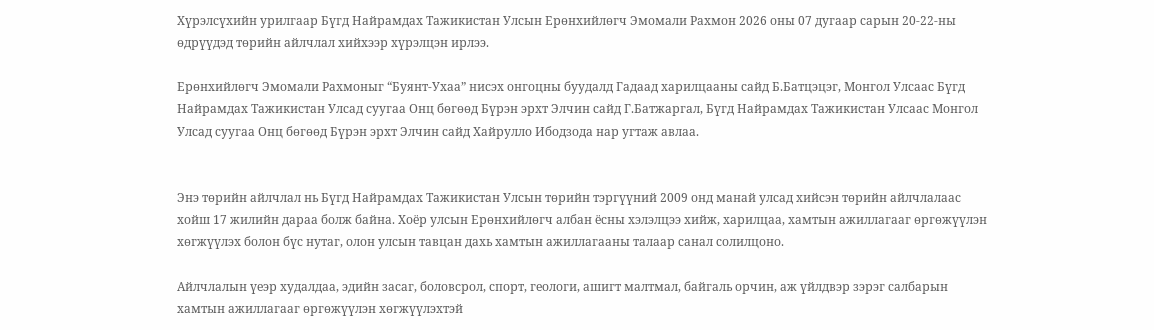Хүрэлсүхийн урилгаар Бүгд Найрамдах Тажикистан Улсын Ерөнхийлөгч Эмомали Рахмон 2026 оны 07 дугаар сарын 20-22-ны өдрүүдэд төрийн айлчлал хийхээр хүрэлцэн ирлээ.

Ерөнхийлөгч Эмомали Рахмоныг “Буянт-Ухаа” нисэх онгоцны буудалд Гадаад харилцааны сайд Б.Батцэцэг, Монгол Улсаас Бүгд Найрамдах Тажикистан Улсад суугаа Онц бөгөөд Бүрэн эрхт Элчин сайд Г.Батжаргал, Бүгд Найрамдах Тажикистан Улсаас Монгол Улсад суугаа Онц бөгөөд Бүрэн эрхт Элчин сайд Хайрулло Ибодзода нар угтаж авлаа.


Энэ төрийн айлчлал нь Бүгд Найрамдах Тажикистан Улсын төрийн тэргүүний 2009 онд манай улсад хийсэн төрийн айлчлалаас хойш 17 жилийн дараа болж байна. Хоёр улсын Ерөнхийлөгч албан ёсны хэлэлцээ хийж, харилцаа, хамтын ажиллагааг өргөжүүлэн хөгжүүлэх болон бүс нутаг, олон улсын тавцан дахь хамтын ажиллагааны талаар санал солилцоно.

Айлчлалын үеэр худалдаа, эдийн засаг, боловсрол, спорт, геологи, ашигт малтмал, байгаль орчин, аж үйлдвэр зэрэг салбарын хамтын ажиллагааг өргөжүүлэн хөгжүүлэхтэй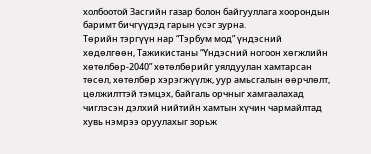холбоотой Засгийн газар болон байгууллага хоорондын баримт бичгүүдэд гарын үсэг зурна.
Төрийн тэргүүн нар “Тэрбум мод” үндэсний хөдөлгөөн, Тажикистаны “Үндэсний ногоон хөгжлийн хөтөлбөр-2040” хөтөлбөрийг уялдуулан хамтарсан төсөл, хөтөлбөр хэрэгжүүлж, уур амьсгалын өөрчлөлт, цөлжилттэй тэмцэх, байгаль орчныг хамгаалахад чиглэсэн дэлхий нийтийн хамтын хүчин чармайлтад хувь нэмрээ оруулахыг зорьж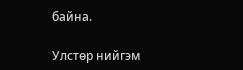байна.

Улстөр нийгэм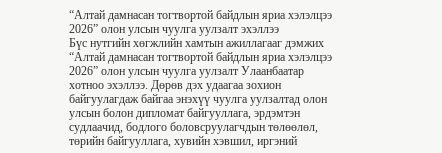“Алтай дамнасан тогтвортой байдлын яриа хэлэлцээ 2026” олон улсын чуулга уулзалт эхэллээ
Бүс нутгийн хөгжлийн хамтын ажиллагааг дэмжих “Алтай дамнасан тогтвортой байдлын яриа хэлэлцээ 2026” олон улсын чуулга уулзалт Улаанбаатар хотноо эхэллээ. Дөрөв дэх удаагаа зохион байгуулагдаж байгаа энэхүү чуулга уулзалтад олон улсын болон дипломат байгууллага, эрдэмтэн судлаачид, бодлого боловсруулагчдын төлөөлөл, төрийн байгууллага, хувийн хэвшил, иргэний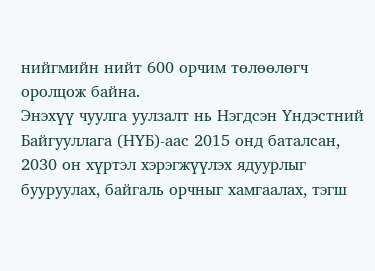нийгмийн нийт 600 орчим төлөөлөгч оролцож байна.
Энэхүү чуулга уулзалт нь Нэгдсэн Үндэстний Байгууллага (НҮБ)-аас 2015 онд баталсан, 2030 он хүртэл хэрэгжүүлэх ядуурлыг бууруулах, байгаль орчныг хамгаалах, тэгш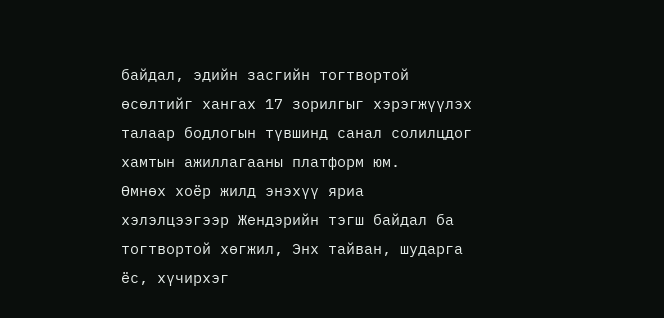байдал, эдийн засгийн тогтвортой өсөлтийг хангах 17 зорилгыг хэрэгжүүлэх талаар бодлогын түвшинд санал солилцдог хамтын ажиллагааны платформ юм.
Өмнөх хоёр жилд энэхүү яриа хэлэлцээгээр Жендэрийн тэгш байдал ба тогтвортой хөгжил, Энх тайван, шударга ёс, хүчирхэг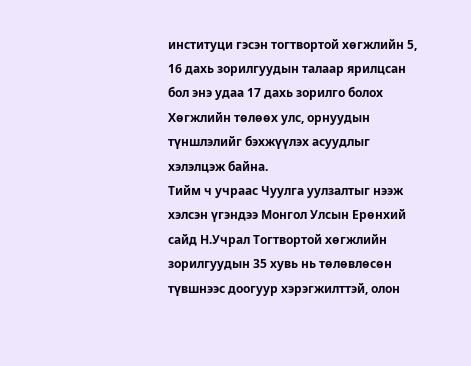институци гэсэн тогтвортой хөгжлийн 5, 16 дахь зорилгуудын талаар ярилцсан бол энэ удаа 17 дахь зорилго болох Хөгжлийн төлөөх улс, орнуудын түншлэлийг бэхжүүлэх асуудлыг хэлэлцэж байна.
Тийм ч учраас Чуулга уулзалтыг нээж хэлсэн үгэндээ Монгол Улсын Ерөнхий сайд Н.Учрал Тогтвортой хөгжлийн зорилгуудын 35 хувь нь төлөвлөсөн түвшнээс доогуур хэрэгжилттэй, олон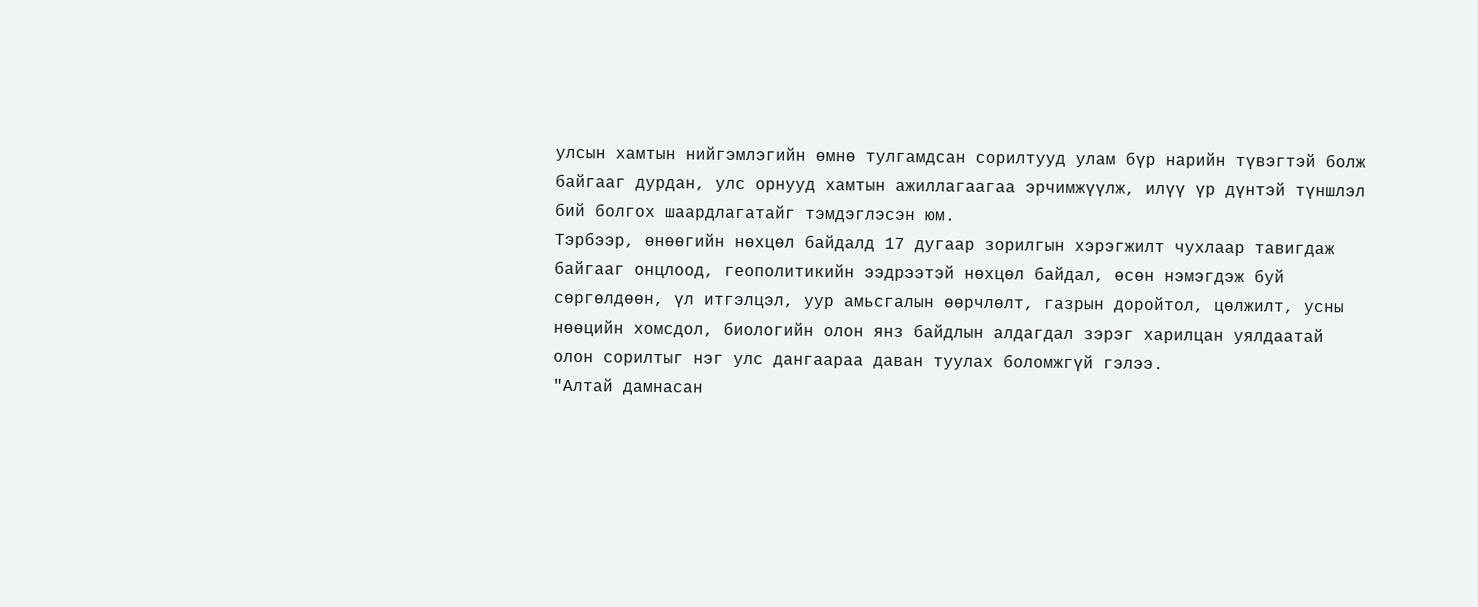улсын хамтын нийгэмлэгийн өмнө тулгамдсан сорилтууд улам бүр нарийн түвэгтэй болж байгааг дурдан, улс орнууд хамтын ажиллагаагаа эрчимжүүлж, илүү үр дүнтэй түншлэл бий болгох шаардлагатайг тэмдэглэсэн юм.
Тэрбээр, өнөөгийн нөхцөл байдалд 17 дугаар зорилгын хэрэгжилт чухлаар тавигдаж байгааг онцлоод, геополитикийн ээдрээтэй нөхцөл байдал, өсөн нэмэгдэж буй сөргөлдөөн, үл итгэлцэл, уур амьсгалын өөрчлөлт, газрын доройтол, цөлжилт, усны нөөцийн хомсдол, биологийн олон янз байдлын алдагдал зэрэг харилцан уялдаатай олон сорилтыг нэг улс дангаараа даван туулах боломжгүй гэлээ.
"Алтай дамнасан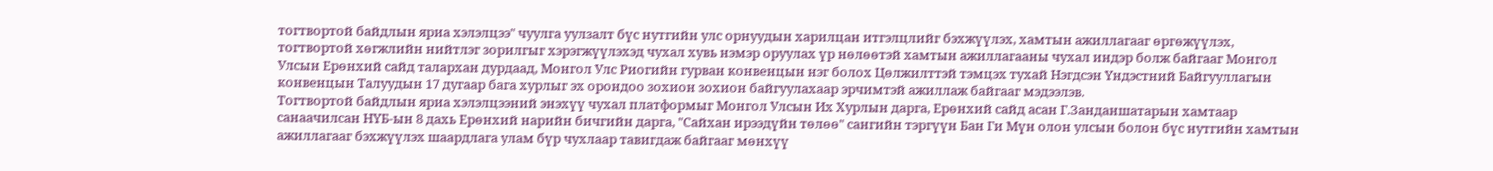тогтвортой байдлын яриа хэлэлцээ" чуулга уулзалт бүс нутгийн улс орнуудын харилцан итгэлцлийг бэхжүүлэх, хамтын ажиллагааг өргөжүүлэх, тогтвортой хөгжлийн нийтлэг зорилгыг хэрэгжүүлэхэд чухал хувь нэмэр оруулах үр нөлөөтэй хамтын ажиллагааны чухал индэр болж байгааг Монгол Улсын Ерөнхий сайд талархан дурдаад, Монгол Улс Риогийн гурван конвенцын нэг болох Цөлжилттэй тэмцэх тухай Нэгдсэн Үндэстний Байгууллагын конвенцын Талуудын 17 дугаар бага хурлыг эх орондоо зохион зохион байгуулахаар эрчимтэй ажиллаж байгааг мэдээлэв.
Тогтвортой байдлын яриа хэлэлцээний энэхүү чухал платформыг Монгол Улсын Их Хурлын дарга, Ерөнхий сайд асан Г.Занданшатарын хамтаар санаачилсан НҮБ-ын 8 дахь Ерөнхий нарийн бичгийн дарга, "Сайхан ирээдүйн төлөө" сангийн тэргүүн Бан Ги Мүн олон улсын болон бүс нутгийн хамтын ажиллагааг бэхжүүлэх шаардлага улам бүр чухлаар тавигдаж байгааг мөнхүү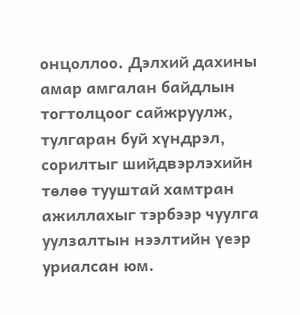онцоллоо. Дэлхий дахины амар амгалан байдлын тогтолцоог сайжруулж, тулгаран буй хүндрэл, сорилтыг шийдвэрлэхийн төлөө тууштай хамтран ажиллахыг тэрбээр чуулга уулзалтын нээлтийн үеэр уриалсан юм.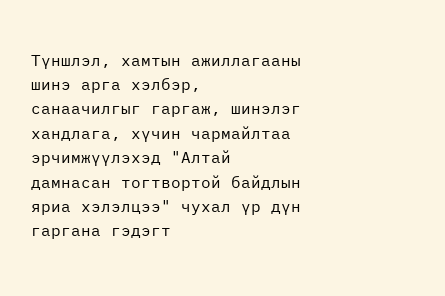Түншлэл, хамтын ажиллагааны шинэ арга хэлбэр, санаачилгыг гаргаж, шинэлэг хандлага, хүчин чармайлтаа эрчимжүүлэхэд "Алтай дамнасан тогтвортой байдлын яриа хэлэлцээ" чухал үр дүн гаргана гэдэгт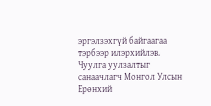эргэлзэхгүй байгаагаа тэрбээр илэрхийлэв.
Чуулга уулзалтыг санаачлагч Монгол Улсын Ерөнхий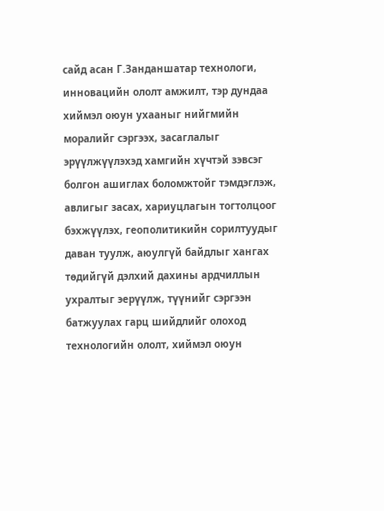сайд асан Г.Занданшатар технологи, инновацийн ололт амжилт, тэр дундаа хиймэл оюун ухааныг нийгмийн моралийг сэргээх, засаглалыг эрүүлжүүлэхэд хамгийн хүчтэй зэвсэг болгон ашиглах боломжтойг тэмдэглэж, авлигыг засах, хариуцлагын тогтолцоог бэхжүүлэх, геополитикийн сорилтуудыг даван туулж, аюулгүй байдлыг хангах төдийгүй дэлхий дахины ардчиллын ухралтыг эерүүлж, түүнийг сэргээн батжуулах гарц шийдлийг олоход технологийн ололт, хиймэл оюун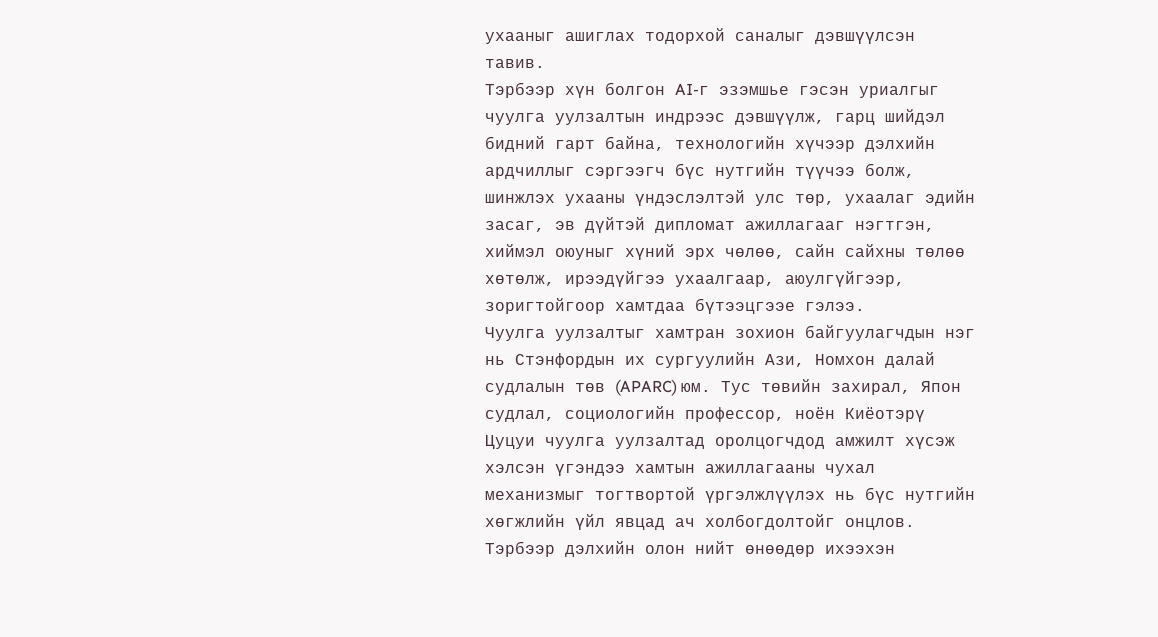ухааныг ашиглах тодорхой саналыг дэвшүүлсэн тавив.
Тэрбээр хүн болгон AI-г эзэмшье гэсэн уриалгыг чуулга уулзалтын индрээс дэвшүүлж, гарц шийдэл бидний гарт байна, технологийн хүчээр дэлхийн ардчиллыг сэргээгч бүс нутгийн түүчээ болж, шинжлэх ухааны үндэслэлтэй улс төр, ухаалаг эдийн засаг, эв дүйтэй дипломат ажиллагааг нэгтгэн, хиймэл оюуныг хүний эрх чөлөө, сайн сайхны төлөө хөтөлж, ирээдүйгээ ухаалгаар, аюулгүйгээр, зоригтойгоор хамтдаа бүтээцгээе гэлээ.
Чуулга уулзалтыг хамтран зохион байгуулагчдын нэг нь Стэнфордын их сургуулийн Ази, Номхон далай судлалын төв (APARC) юм. Тус төвийн захирал, Япон судлал, социологийн профессор, ноён Киёотэрү Цуцуи чуулга уулзалтад оролцогчдод амжилт хүсэж хэлсэн үгэндээ хамтын ажиллагааны чухал механизмыг тогтвортой үргэлжлүүлэх нь бүс нутгийн хөгжлийн үйл явцад ач холбогдолтойг онцлов.
Тэрбээр дэлхийн олон нийт өнөөдөр ихээхэн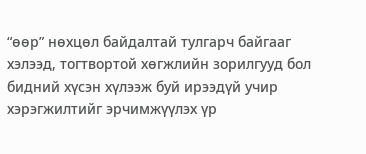“өөр” нөхцөл байдалтай тулгарч байгааг хэлээд, тогтвортой хөгжлийн зорилгууд бол бидний хүсэн хүлээж буй ирээдүй учир хэрэгжилтийг эрчимжүүлэх үр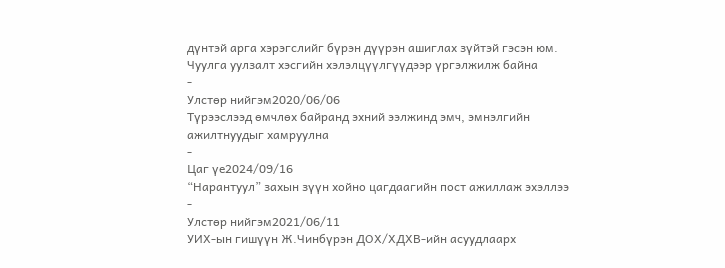дүнтэй арга хэрэгслийг бүрэн дүүрэн ашиглах зүйтэй гэсэн юм.
Чуулга уулзалт хэсгийн хэлэлцүүлгүүдээр үргэлжилж байна
-
Улстөр нийгэм2020/06/06
Түрээслээд өмчлөх байранд эхний ээлжинд эмч, эмнэлгийн ажилтнуудыг хамруулна
-
Цаг үе2024/09/16
“Нарантуул” захын зүүн хойно цагдаагийн пост ажиллаж эхэллээ
-
Улстөр нийгэм2021/06/11
УИХ-ын гишүүн Ж.Чинбүрэн ДОХ/ХДХВ-ийн асуудлаарх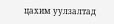цахим уулзалтад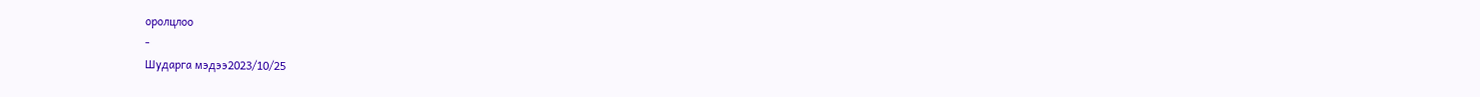оролцлоо
-
Шударга мэдээ2023/10/25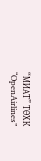“МИАТ” ТӨХК “OpenAirlines”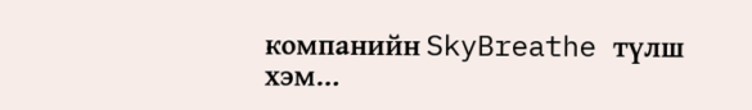компанийн SkyBreathe түлш хэм...